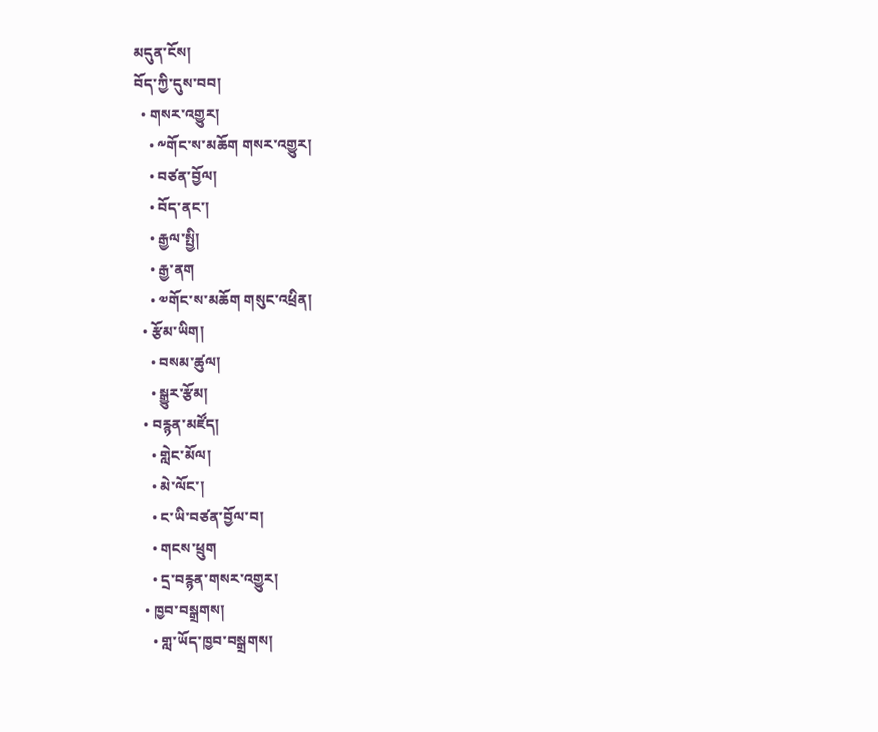མདུན་ངོས།
བོད་ཀྱི་དུས་བབ།
  • གསར་འགྱུར།
    • ༸གོང་ས་མཆོག གསར་འགྱུར།
    • བཙན་བྱོལ།
    • བོད་ནང་།
    • རྒྱལ་སྤྱི།
    • རྒྱ་ནག
    • ༧གོང་ས་མཆོག གསུང་འཕྲིན།
  • རྩོམ་ཡིག།
    • བསམ་ཚུལ།
    • སྒྱུར་རྩོམ།
  • བརྙན་མཛོད།
    • གླེང་མོལ།
    • མེ་ལོང་།
    • ང་ཡི་བཙན་བྱོལ་བ།
    • གངས་ཕྲུག
    • དྲ་བརྙན་གསར་འགྱུར།
  • ཁྱབ་བསྒྲགས།
    • གླ་ཡོད་ཁྱབ་བསྒྲགས།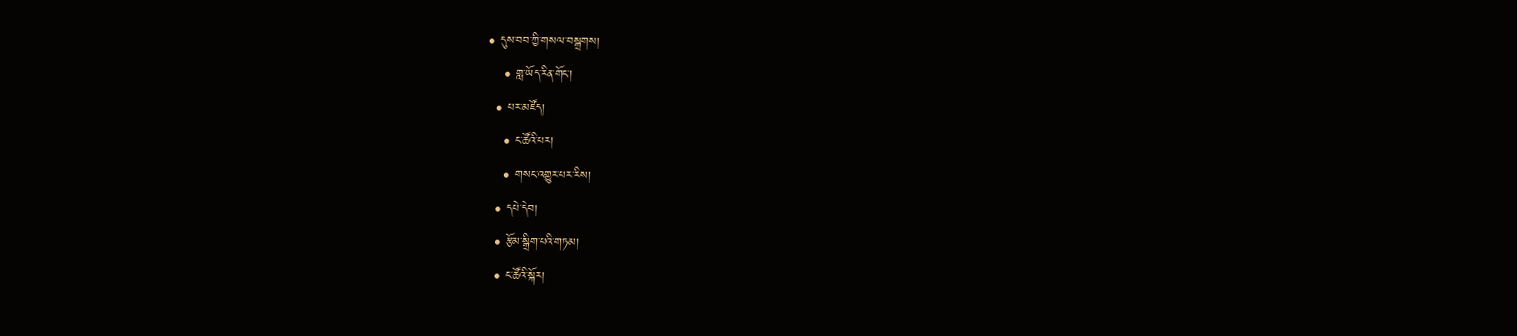• དུས་བབ་ཀྱི་གསལ་བསྒྲགས།
    • གླ་ཡོད་རིན་གོང་།
  • པར་མཛོད།
    • ང་ཚོའི་པར།
    • གསང་འགྱུར་པར་རིས།
  • དཔེ་དེབ།
  • རྩོམ་སྒྲིག་པའི་གཏམ།
  • ང་ཚོའི་སྐོར།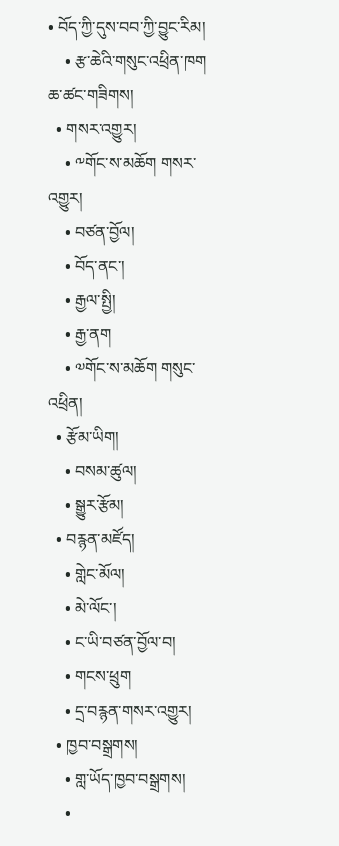• བོད་ཀྱི་དུས་བབ་ཀྱི་བྱུང་རིམ།
    • རྩ་ཆེའི་གསུང་འཕྲིན་ཁག
ཆ་ཚང་གཟིགས།
  • གསར་འགྱུར།
    • ༸གོང་ས་མཆོག གསར་འགྱུར།
    • བཙན་བྱོལ།
    • བོད་ནང་།
    • རྒྱལ་སྤྱི།
    • རྒྱ་ནག
    • ༧གོང་ས་མཆོག གསུང་འཕྲིན།
  • རྩོམ་ཡིག།
    • བསམ་ཚུལ།
    • སྒྱུར་རྩོམ།
  • བརྙན་མཛོད།
    • གླེང་མོལ།
    • མེ་ལོང་།
    • ང་ཡི་བཙན་བྱོལ་བ།
    • གངས་ཕྲུག
    • དྲ་བརྙན་གསར་འགྱུར།
  • ཁྱབ་བསྒྲགས།
    • གླ་ཡོད་ཁྱབ་བསྒྲགས།
    •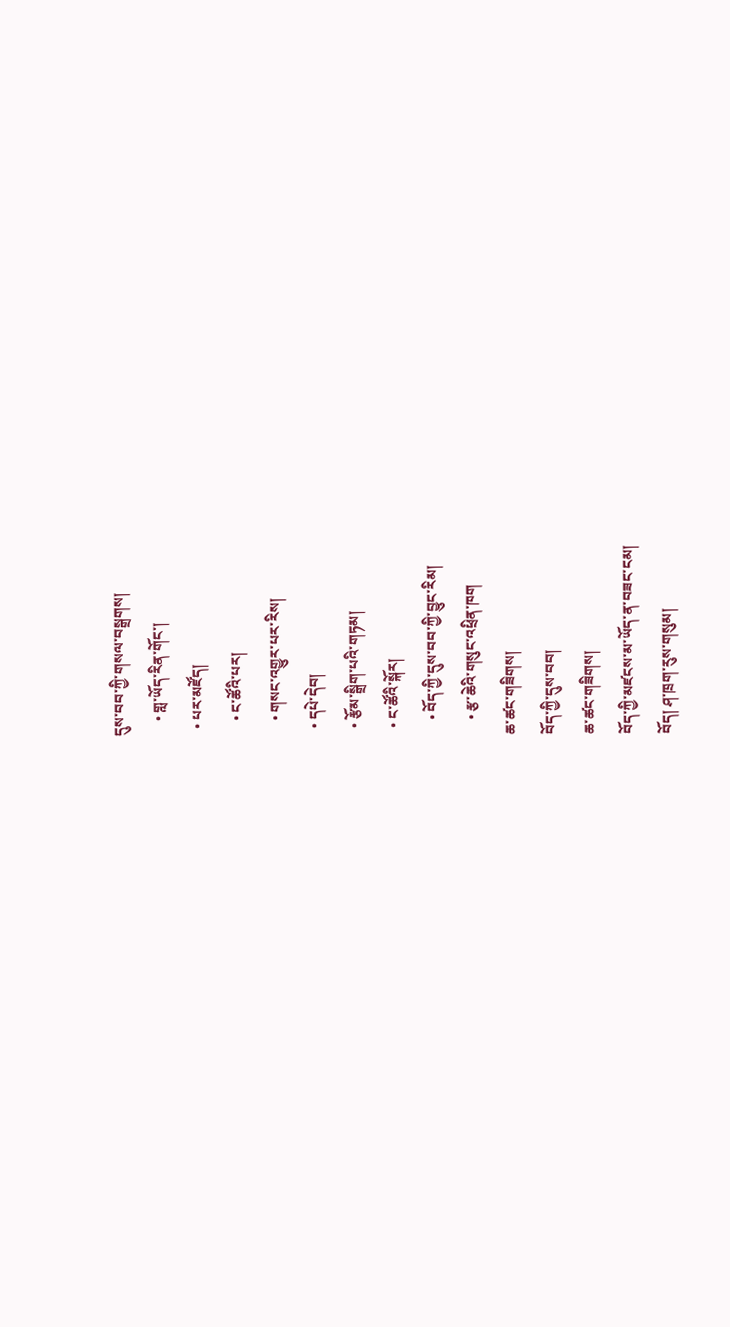དུས་བབ་ཀྱི་གསལ་བསྒྲགས།
    • གླ་ཡོད་རིན་གོང་།
  • པར་མཛོད།
    • ང་ཚོའི་པར།
    • གསང་འགྱུར་པར་རིས།
  • དཔེ་དེབ།
  • རྩོམ་སྒྲིག་པའི་གཏམ།
  • ང་ཚོའི་སྐོར།
    • བོད་ཀྱི་དུས་བབ་ཀྱི་བྱུང་རིམ།
    • རྩ་ཆེའི་གསུང་འཕྲིན་ཁག
ཆ་ཚང་གཟིགས།
བོད་ཀྱི་དུས་བབ།
ཆ་ཚང་གཟིགས།
བོད་ཀྱི་མཛངས་མ་ཡོད་ན་བཟང་ངམ།
བོད། ཤ་ཁྲག་རུས་གསུམ།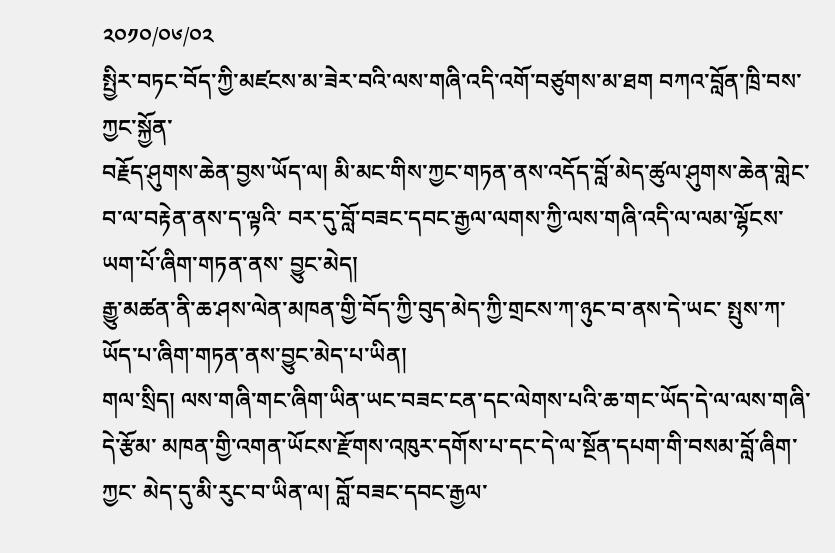༢༠༡༠/༠༦/༠༢
སྤྱིར་བཏང་བོད་ཀྱི་མཛངས་མ་ཟེར་བའི་ལས་གཞི་འདི་འགོ་བཙུགས་མ་ཐག བཀའ་བློན་ཁྲི་བས་ཀྱང་སྐྱོན་
བརྗོད་ཤུགས་ཆེན་བྱས་ཡོད་ལ། མི་མང་གིས་ཀྱང་གཏན་ནས་འདོད་བློ་མེད་ཚུལ་ཤུགས་ཆེན་གླེང་བ་ལ་བརྟེན་ནས་ད་ལྟའི་ བར་དུ་བློ་བཟང་དབང་རྒྱལ་ལགས་ཀྱི་ལས་གཞི་འདི་ལ་ལམ་ལྷོངས་ཡག་པོ་ཞིག་གཏན་ནས་ བྱུང་མེད།
རྒྱུ་མཚན་ནི་ཆ་ཤས་ལེན་མཁན་གྱི་བོད་ཀྱི་བུད་མེད་ཀྱི་གྲངས་ཀ་ཉུང་བ་ནས་དེ་ཡང་ སྤུས་ཀ་ཡོད་པ་ཞིག་གཏན་ནས་བྱུང་མེད་པ་ཡིན།
གལ་སྲིད། ལས་གཞི་གང་ཞིག་ཡིན་ཡང་བཟང་ངན་དང་ལེགས་པའི་ཆ་གང་ཡོད་དེ་ལ་ལས་གཞི་དེ་རྩོམ་ མཁན་གྱི་འགན་ཡོངས་རྫོགས་འཁུར་དགོས་པ་དང་དེ་ལ་སྔོན་དཔག་གི་བསམ་བློ་ཞིག་ཀྱང་ མེད་དུ་མི་རུང་བ་ཡིན་ལ། བློ་བཟང་དབང་རྒྱལ་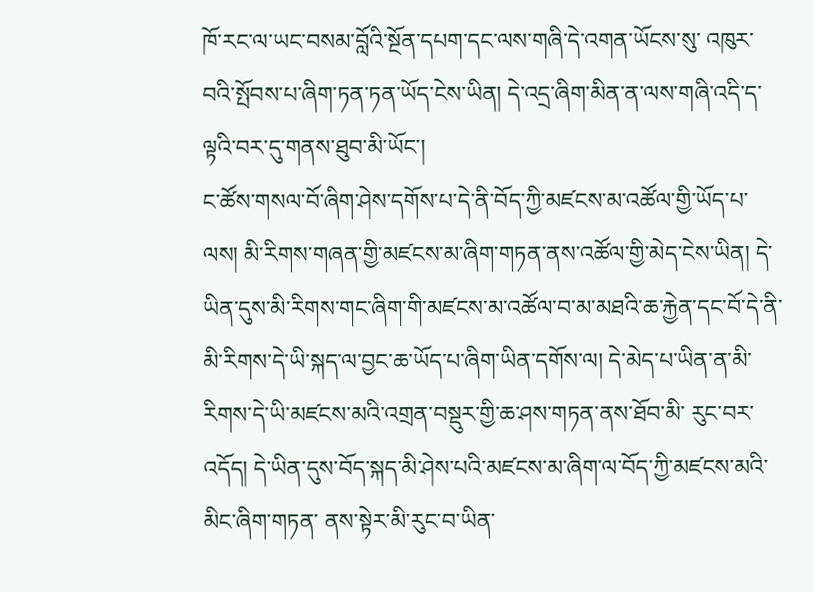ཁོ་རང་ལ་ཡང་བསམ་བློའི་སྔོན་དཔག་དང་ལས་གཞི་དེ་འགན་ཡོངས་སུ་ འཁུར་བའི་སྤོབས་པ་ཞིག་ཏན་ཏན་ཡོད་ངེས་ཡིན། དེ་འདྲ་ཞིག་མིན་ན་ལས་གཞི་འདི་ད་ལྟའི་བར་དུ་གནས་ཐུབ་མི་ཡོང་།
ང་ཚོས་གསལ་བོ་ཞིག་ཤེས་དགོས་པ་དེ་ནི་བོད་ཀྱི་མཛངས་མ་འཚོལ་གྱི་ཡོད་པ་ ལས། མི་རིགས་གཞན་གྱི་མཛངས་མ་ཞིག་གཏན་ནས་འཚོལ་གྱི་མེད་ངེས་ཡིན། དེ་ཡིན་དུས་མི་རིགས་གང་ཞིག་གི་མཛངས་མ་འཚོལ་བ་མ་མཐའི་ཆ་རྐྱེན་དང་བོ་དེ་ནི་ མི་རིགས་དེ་ཡི་སྐད་ལ་བྱང་ཆ་ཡོད་པ་ཞིག་ཡིན་དགོས་ལ། དེ་མེད་པ་ཡིན་ན་མི་རིགས་དེ་ཡི་མཛངས་མའི་འགྲན་བསྡུར་གྱི་ཆ་ཤས་གཏན་ནས་ཐོབ་མི་ རུང་བར་འདོད། དེ་ཡིན་དུས་བོད་སྐད་མི་ཤེས་པའི་མཛངས་མ་ཞིག་ལ་བོད་ཀྱི་མཛངས་མའི་མིང་ཞིག་གཏན་ ནས་སྟེར་མི་རུང་བ་ཡིན་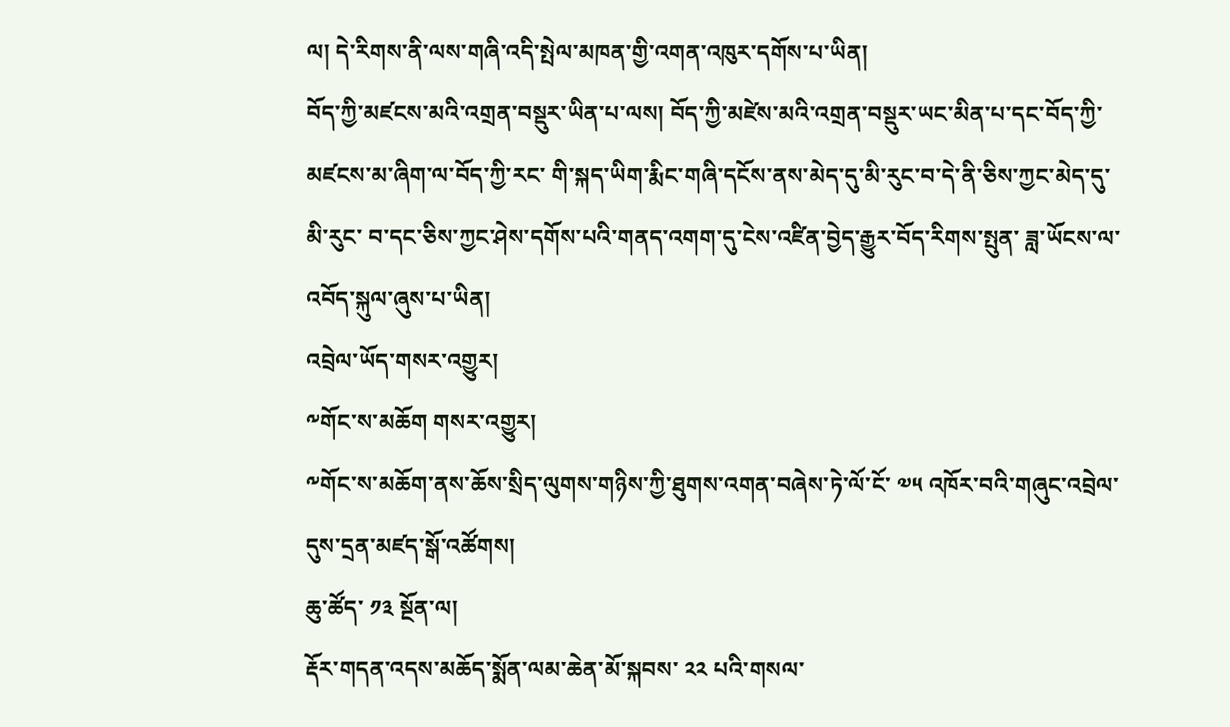ལ། དེ་རིགས་ནི་ལས་གཞི་འདི་སྤེལ་མཁན་གྱི་འགན་འཁུར་དགོས་པ་ཡིན།
བོད་ཀྱི་མཛངས་མའི་འགྲན་བསྡུར་ཡིན་པ་ལས། བོད་ཀྱི་མཛེས་མའི་འགྲན་བསྡུར་ཡང་མིན་པ་དང་བོད་ཀྱི་མཛངས་མ་ཞིག་ལ་བོད་ཀྱི་རང་ གི་སྐད་ཡིག་རྨིང་གཞི་དངོས་ནས་མེད་དུ་མི་རུང་བ་དེ་ནི་ཅིས་ཀྱང་མེད་དུ་མི་རུང་ བ་དང་ཅིས་ཀྱང་ཤེས་དགོས་པའི་གནད་འགག་དུ་ངེས་འཛིན་བྱེད་རྒྱུར་བོད་རིགས་སྤུན་ ཟླ་ཡོངས་ལ་འབོད་སྐུལ་ཞུས་པ་ཡིན།
འབྲེལ་ཡོད་གསར་འགྱུར།
༸གོང་ས་མཆོག གསར་འགྱུར།
༸གོང་ས་མཆོག་ནས་ཆོས་སྲིད་ལུགས་གཉིས་ཀྱི་ཐུགས་འགན་བཞེས་ཏེ་ལོ་ངོ་ ༧༥ འཁོར་བའི་གཞུང་འབྲེལ་དུས་དྲན་མཛད་སྒོ་འཚོགས།
ཆུ་ཚོད་ ༡༣ སྔོན་ལ།
རྡོར་གདན་འདས་མཆོད་སྨོན་ལམ་ཆེན་མོ་སྐབས་ ༢༢ པའི་གསལ་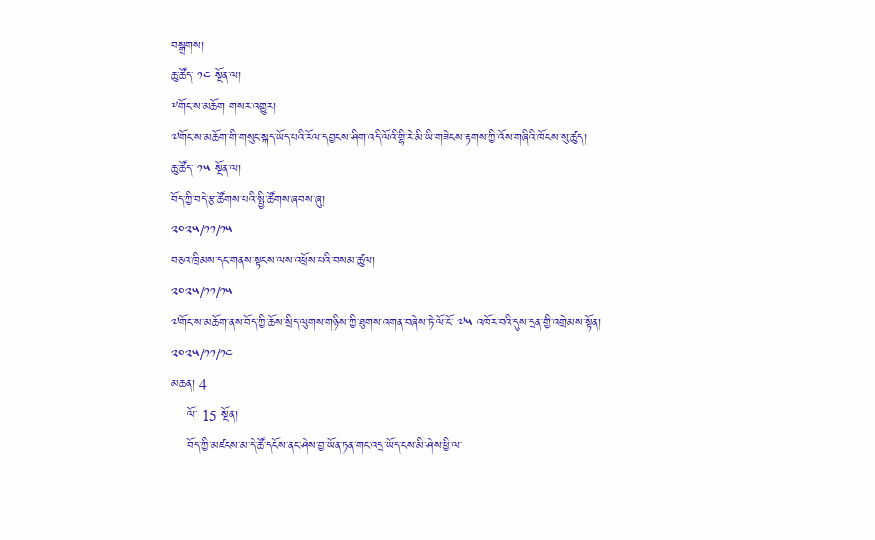བསྒྲགས།
ཆུ་ཚོད་ ༡༤ སྔོན་ལ།
༸གོང་ས་མཆོག གསར་འགྱུར།
༧གོང་ས་མཆོག་གི་གསུང་སྐད་ཡོད་པའི་རོལ་དབྱངས་ཤིག་འདི་ལོའི་གྷི་རེ་མི་ཡི་གཟེངས་རྟགས་ཀྱི་འོས་གཞིའི་ཁོངས་སུ་ཚུད།
ཆུ་ཚོད་ ༡༥ སྔོན་ལ།
བོད་ཀྱི་བདེ་རྩ་ཚོགས་པའི་སྤྱི་ཚོགས་ཞབས་ཞུ།
༢༠༢༥/༡༡/༡༥
བཅའ་ཁྲིམས་དང་གནས་སྟངས་ལས་འཕྲོས་པའི་བསམ་ཚུལ།
༢༠༢༥/༡༡/༡༥
༧གོང་ས་མཆོག་ནས་བོད་ཀྱི་ཆོས་སྲིད་ལུགས་གཉིས་ཀྱི་ཐུགས་འགན་བཞེས་ཏེ་ལོ་ངོ་ ༧༥ འཁོར་བའི་དུས་དྲན་གྱི་འགྲེམས་སྟོན།
༢༠༢༥/༡༡/༡༤
མཆན། 4
    ལོ་ 15 སྔོན།
    བོད་ཀྱི་མཛངས་མ་དེ་ཚོ་དངོས་ནང་ཤེས་བྱ་ཡོན་ཏན་གང་འདྲ་ཡོད་ངས་མི་ཤེས་ཕྱི་ལ་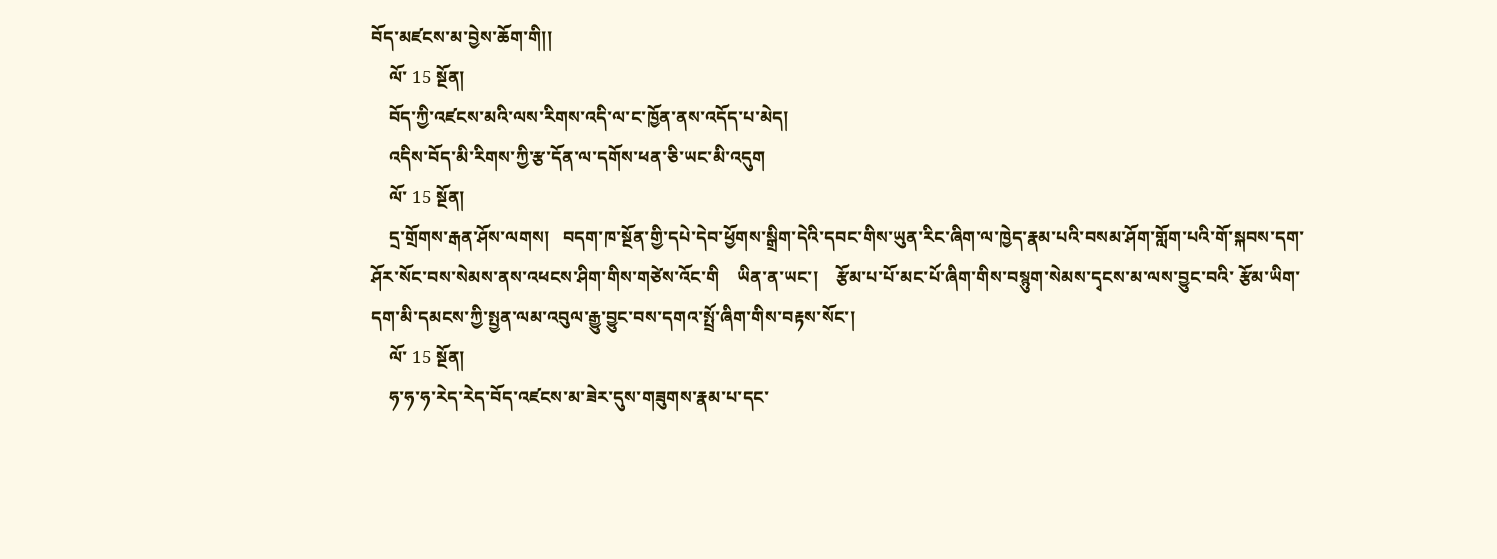བོད་མཛངས་མ་བྱེས་ཆོག་གི།།
    ལོ་ 15 སྔོན།
    བོད་ཀྱི་འཛངས་མའི་ལས་རིགས་འདི་ལ་ང་ཁྱོན་ནས་འདོད་པ་མེད།
    འདིས་བོད་མི་རིགས་ཀྱི་རྩ་དོན་ལ་དགོས་ཕན་ཅི་ཡང་མི་འདུག
    ལོ་ 15 སྔོན།
    དྲ་གྲོགས་རྒན་ཤོས་ལགས།   བདག་ཁ་སྔོན་གྱི་དཔེ་དེབ་ཕྱོགས་སྒྲིག་དེའི་དབང་གིས་ཡུན་རིང་ཞིག་ལ་ཁྱེད་རྣམ་པའི་བསམ་ཤོག་གློག་པའི་གོ་སྐབས་དག་ཤོར་སོང་བས་སེམས་ནས་འཕངས་ཤིག་གིས་གཙེས་འོང་གི    ཡིན་ན་ཡང་།    རྩོམ་པ་པོ་མང་པོ་ཞིག་གིས་བསྙུག་སེམས་དྭངས་མ་ལས་བྱུང་བའི་ རྩོམ་ཡིག་དག་མི་དམངས་ཀྱི་སྤྱན་ལམ་འབུལ་རྒྱུ་བྱུང་བས་དགའ་སྤྲོ་ཞིག་གིས་བརྟས་སོང་།
    ལོ་ 15 སྔོན།
    ཧ་ཧ་ཧ་རེད་རེད་བོད་འཛངས་མ་ཟེར་དུས་གཟུགས་རྣམ་པ་དང་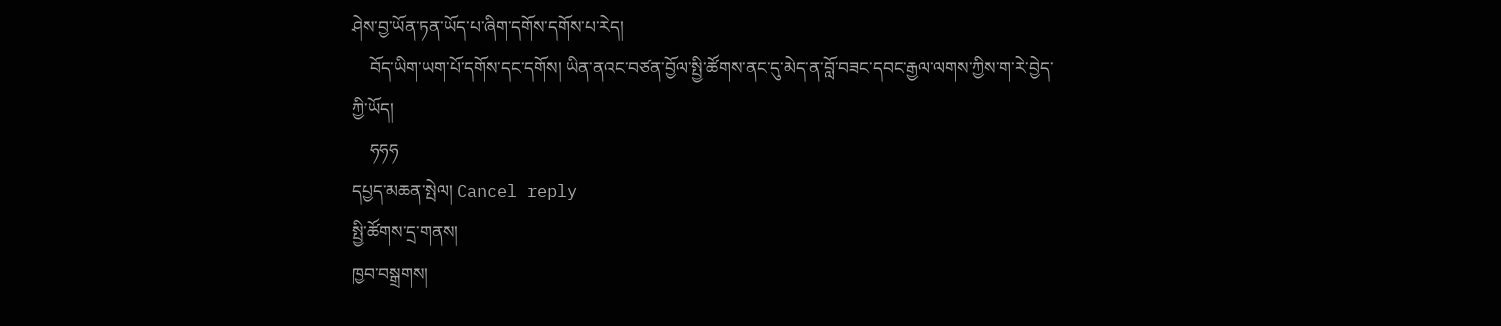ཤེས་བྱ་ཡོན་ཏན་ཡོད་པ་ཞིག་དགོས་དགོས་པ་རེད།
    བོད་ཡིག་ཡག་པོ་དགོས་དང་དགོས། ཡིན་ནའང་བཙན་བྱོལ་སྤྱི་ཚོགས་ནང་དུ་མེད་ན་བློ་བཟང་དབང་རྒྱལ་ལགས་ཀྱིས་ག་རེ་བྱེད་ཀྱི་ཡོད།
    ཧཧཧ
དཔྱད་མཆན་སྤེལ། Cancel reply
སྤྱི་ཚོགས་དྲ་གནས།
ཁྱབ་བསྒྲགས།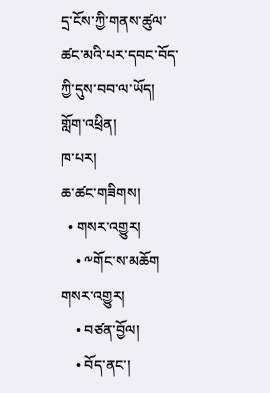དྲ་ངོས་ཀྱི་གནས་ཚུལ་ཚང་མའི་པར་དབང་བོད་ཀྱི་དུས་བབ་ལ་ཡོད།
གློག་འཕྲིན།
ཁ་པར།
ཆ་ཚང་གཟིགས།
  • གསར་འགྱུར།
    • ༸གོང་ས་མཆོག གསར་འགྱུར།
    • བཙན་བྱོལ།
    • བོད་ནང་།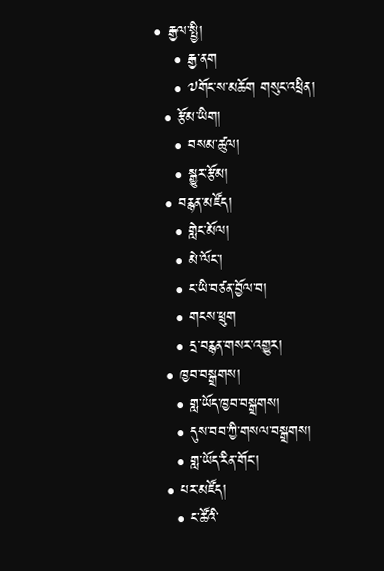• རྒྱལ་སྤྱི།
    • རྒྱ་ནག
    • ༧གོང་ས་མཆོག གསུང་འཕྲིན།
  • རྩོམ་ཡིག།
    • བསམ་ཚུལ།
    • སྒྱུར་རྩོམ།
  • བརྙན་མཛོད།
    • གླེང་མོལ།
    • མེ་ལོང་།
    • ང་ཡི་བཙན་བྱོལ་བ།
    • གངས་ཕྲུག
    • དྲ་བརྙན་གསར་འགྱུར།
  • ཁྱབ་བསྒྲགས།
    • གླ་ཡོད་ཁྱབ་བསྒྲགས།
    • དུས་བབ་ཀྱི་གསལ་བསྒྲགས།
    • གླ་ཡོད་རིན་གོང་།
  • པར་མཛོད།
    • ང་ཚོའི་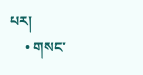པར།
    • གསང་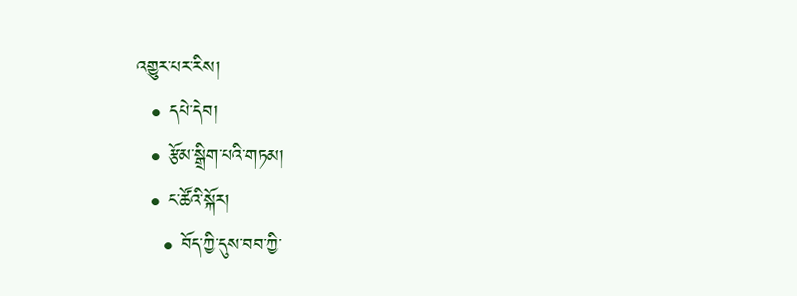འགྱུར་པར་རིས།
  • དཔེ་དེབ།
  • རྩོམ་སྒྲིག་པའི་གཏམ།
  • ང་ཚོའི་སྐོར།
    • བོད་ཀྱི་དུས་བབ་ཀྱི་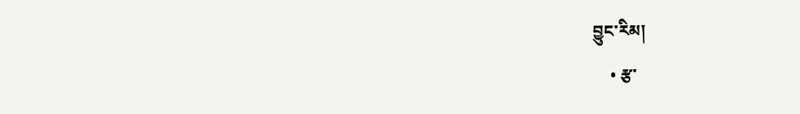བྱུང་རིམ།
    • རྩ་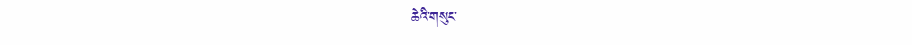ཆེའི་གསུང་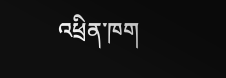འཕྲིན་ཁག